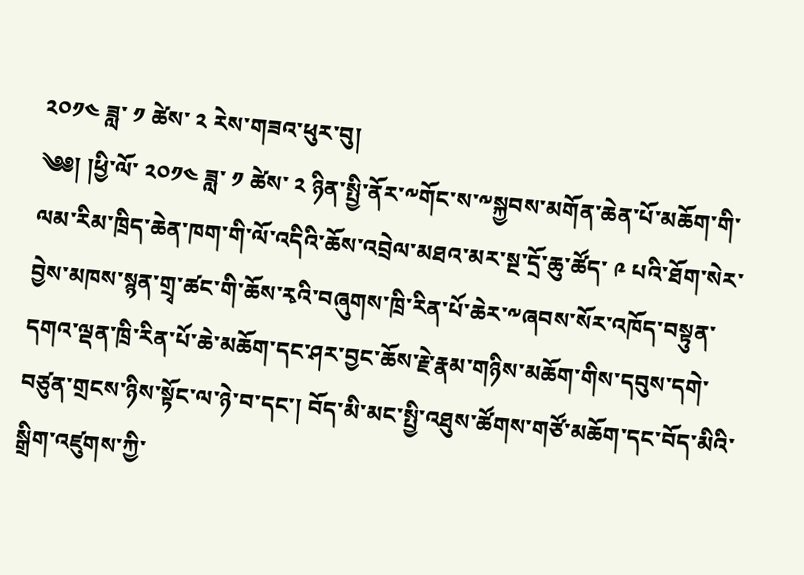༢༠༡༤ ཟླ་ ༡ ཚེས་ ༢ རེས་གཟའ་ཕུར་བུ།
༄༅། །ཕྱི་ལོ་ ༢༠༡༤ ཟླ་ ༡ ཚེས་ ༢ ཉིན་སྤྱི་ནོར་༸གོང་ས་༸སྐྱབས་མགོན་ཆེན་པོ་མཆོག་གི་ལམ་རིམ་ཁྲིད་ཆེན་ཁག་གི་ལོ་འདིའི་ཆོས་འབྲེལ་མཐའ་མར་སྔ་དྲོ་ཆུ་ཚོད་ ༩ པའི་ཐོག་སེར་བྱེས་མཁས་སྙན་གྲྭ་ཚང་གི་ཆོས་རྭའི་བཞུགས་ཁྲི་རིན་པོ་ཆེར་༸ཞབས་སོར་འཁོད་བསྟུན་དགའ་ལྡན་ཁྲི་རིན་པོ་ཆེ་མཆོག་དང་ཤར་བྱང་ཆོས་རྗེ་རྣམ་གཉིས་མཆོག་གིས་དབུས་དགེ་བཙུན་གྲངས་ཉིས་སྟོང་ལ་ཉེ་བ་དང་། བོད་མི་མང་སྤྱི་འཐུས་ཚོགས་གཙོ་མཆོག་དང་བོད་མིའི་སྒྲིག་འཛུགས་ཀྱི་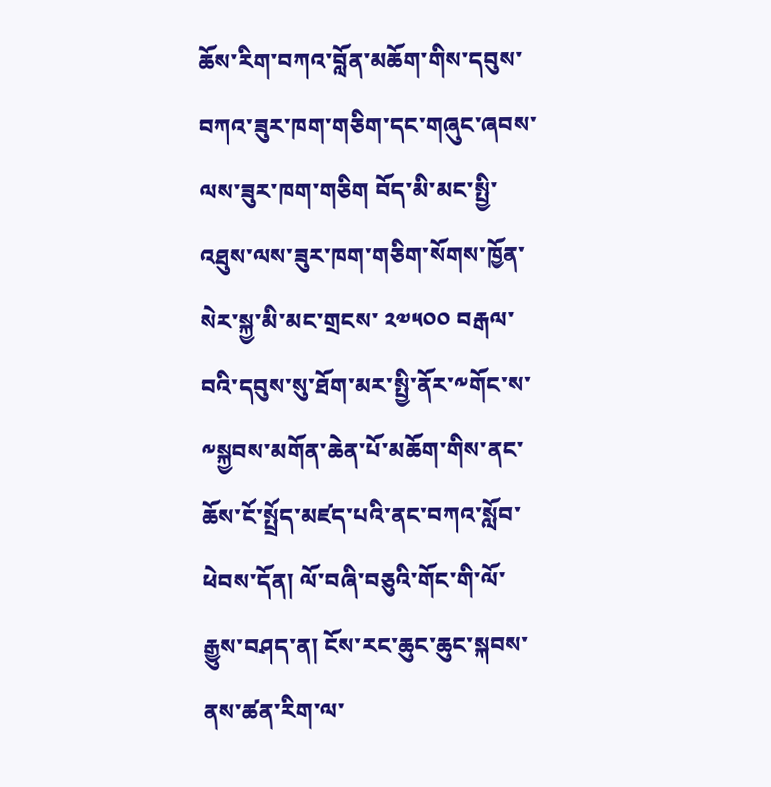ཆོས་རིག་བཀའ་བློན་མཆོག་གིས་དབུས་བཀའ་ཟུར་ཁག་གཅིག་དང་གཞུང་ཞབས་ལས་ཟུར་ཁག་གཅིག བོད་མི་མང་སྤྱི་འཐུས་ལས་ཟུར་ཁག་གཅིག་སོགས་ཁྱོན་སེར་སྐྱ་མི་མང་གྲངས་ ༢༧༥༠༠ བརྒལ་བའི་དབུས་སུ་ཐོག་མར་སྤྱི་ནོར་༸གོང་ས་༸སྐྱབས་མགོན་ཆེན་པོ་མཆོག་གིས་ནང་ཆོས་ངོ་སྤྲོད་མཛད་པའི་ནང་བཀའ་སློབ་ཕེབས་དོན། ལོ་བཞི་བཅུའི་གོང་གི་ལོ་རྒྱུས་བཤད་ན། ངོས་རང་ཆུང་ཆུང་སྐབས་ནས་ཚན་རིག་ལ་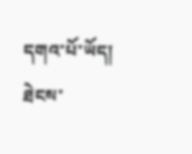དགའ་པོ་ཡོད། ཐེངས་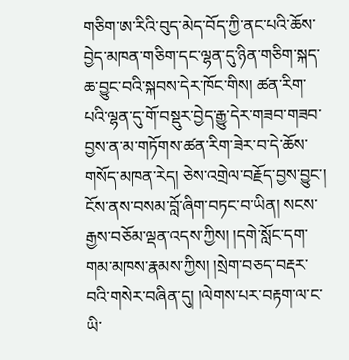གཅིག་ཨ་རིའི་བུད་མེད་བོད་ཀྱི་ནང་པའི་ཆོས་བྱེད་མཁན་གཅིག་དང་ལྷན་དུ་ཉིན་གཅིག་སྐད་ཆ་བྱུང་བའི་སྐབས་དེར་ཁོང་གིས། ཚན་རིག་པའི་ལྷན་དུ་གོ་བསྡུར་བྱེད་རྒྱུ་དེར་གཟབ་གཟབ་བྱས་ན་མ་གཏོགས་ཚན་རིག་ཟེར་བ་དེ་ཆོས་གསོད་མཁན་རེད། ཅེས་འགྲེལ་བརྗོད་བྱས་བྱུང་། ངོས་ནས་བསམ་བློ་ཞིག་བཏང་བ་ཡིན། སངས་རྒྱས་བཅོམ་ལྡན་འདས་ཀྱིས། །དགེ་སློང་དག་གམ་མཁས་རྣམས་ཀྱིས། །སྲེག་བཅད་བརྡར་བའི་གསེར་བཞིན་དུ། །ལེགས་པར་བརྟག་ལ་ང་ཡི་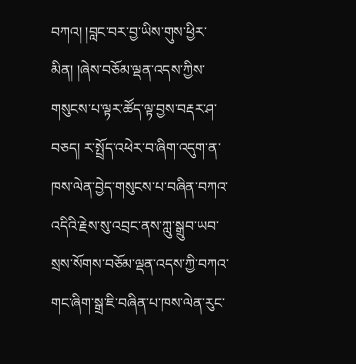བཀའ། །བླང་བར་བྱ་ཡིས་གུས་ཕྱིར་མིན། །ཞེས་བཅོམ་ལྡན་འདས་ཀྱིས་གསུངས་པ་ལྟར་ཚོད་ལྟ་བྱས་བརྡར་ཤ་བཅད། ར་སྤྲོད་འཕེར་བ་ཞིག་འདུག་ན་ཁས་ལེན་བྱེད་གསུངས་པ་བཞིན་བཀའ་འདིའི་རྗེས་སུ་འབྲང་ནས་ཀླུ་སྒྲུབ་ཡབ་སྲས་སོགས་བཅོམ་ལྡན་འདས་ཀྱི་བཀའ་གང་ཞིག་སྒྲ་ཇི་བཞིན་པ་ཁས་ལེན་རུང་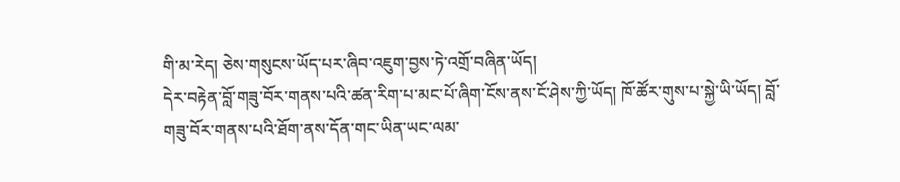གི་མ་རེད། ཅེས་གསུངས་ཡོད་པར་ཞིབ་འཇུག་བྱས་ཏེ་འགྲོ་བཞིན་ཡོད།
དེར་བརྟེན་བློ་གཟུ་བོར་གནས་པའི་ཚན་རིག་པ་མང་པོ་ཞིག་ངོས་ནས་ངོ་ཤེས་ཀྱི་ཡོད། ཁོ་ཚོར་གུས་པ་སྐྱེ་ཡི་ཡོད། བློ་གཟུ་བོར་གནས་པའི་ཐོག་ནས་དོན་གང་ཡིན་ཡང་ལམ་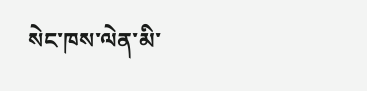སེང་ཁས་ལེན་མི་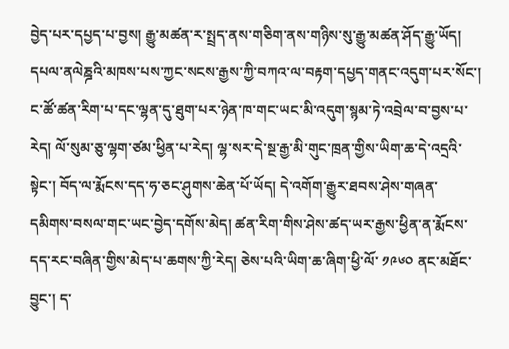བྱེད་པར་དཔྱད་པ་བྱས། རྒྱུ་མཚན་ར་སྤྲད་ནས་གཅིག་ནས་གཉིས་སུ་རྒྱུ་མཚན་ཤོད་རྒྱུ་ཡོད། དཔལ་ནལེཎྜའི་མཁས་པས་ཀྱང་སངས་རྒྱས་ཀྱི་བཀའ་ལ་བརྟག་དཔྱད་གནང་འདུག་པར་སོང་། ང་ཚོ་ཚན་རིག་པ་དང་ལྷན་དུ་ཐུག་པར་ཉེན་ཁ་གང་ཡང་མི་འདུག་སྙམ་ཏེ་འབྲེལ་བ་བྱས་པ་རེད། ལོ་སུམ་ཅུ་ལྷག་ཙམ་ཕྱིན་པ་རེད། ལྷ་སར་དེ་སྔ་རྒྱ་མི་གུང་ཁྲན་གྱིས་ཡིག་ཆ་དེ་འདྲའི་སྟེང་། བོད་ལ་རྨོངས་དད་ཧ་ཅང་ཤུགས་ཆེན་པོ་ཡོད། དེ་འགོག་རྒྱུར་ཐབས་ཤེས་གཞན་དམིགས་བསལ་གང་ཡང་བྱེད་དགོས་མེད། ཚན་རིག་གིས་ཤེས་ཚད་ཡར་རྒྱས་ཕྱིན་ན་རྨོངས་དད་རང་བཞིན་གྱིས་མེད་པ་ཆགས་ཀྱི་རེད། ཅེས་པའི་ཡིག་ཆ་ཞིག་ཕྱི་ལོ་ ༡༩༦༠ ནང་མཐོང་བྱུང་། ད་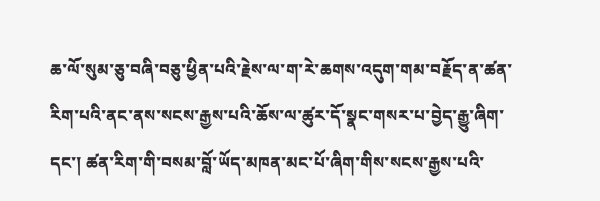ཆ་ལོ་སུམ་ཅུ་བཞི་བཅུ་ཕྱིན་པའི་རྗེས་ལ་ག་རེ་ཆགས་འདུག་གམ་བརྗོད་ན་ཚན་རིག་པའི་ནང་ནས་སངས་རྒྱས་པའི་ཆོས་ལ་ཚུར་དོ་སྣང་གསར་པ་བྱེད་རྒྱུ་ཞིག་དང་། ཚན་རིག་གི་བསམ་བློ་ཡོད་མཁན་མང་པོ་ཞིག་གིས་སངས་རྒྱས་པའི་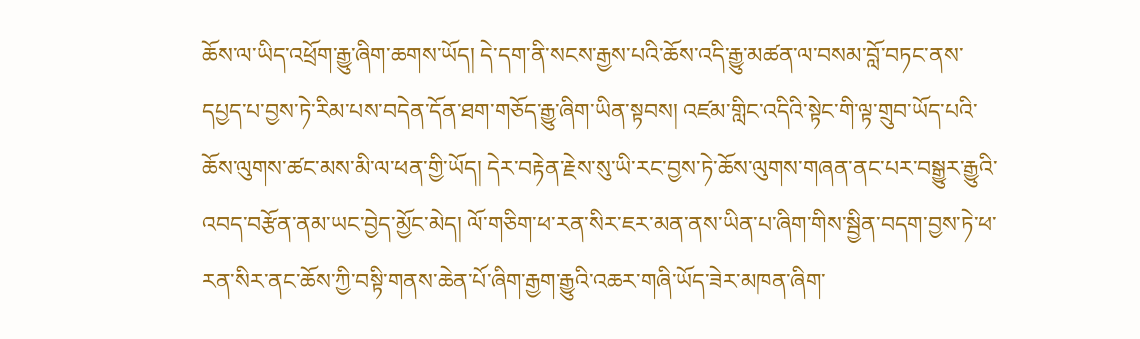ཆོས་ལ་ཡིད་འཕྲོག་རྒྱུ་ཞིག་ཆགས་ཡོད། དེ་དག་ནི་སངས་རྒྱས་པའི་ཆོས་འདི་རྒྱུ་མཚན་ལ་བསམ་བློ་བཏང་ནས་དཔྱད་པ་བྱས་ཏེ་རིམ་པས་བདེན་དོན་ཐག་གཅོད་རྒྱུ་ཞིག་ཡིན་སྟབས། འཛམ་གླིང་འདིའི་སྟེང་གི་ལྟ་གྲུབ་ཡོད་པའི་ཆོས་ལུགས་ཚང་མས་མི་ལ་ཕན་གྱི་ཡོད། དེར་བརྟེན་རྗེས་སུ་ཡི་རང་བྱས་ཏེ་ཆོས་ལུགས་གཞན་ནང་པར་བསྒྱུར་རྒྱུའི་འབད་བརྩོན་ནམ་ཡང་བྱེད་མྱོང་མེད། ལོ་གཅིག་ཕ་རན་སིར་ཇར་མན་ནས་ཡིན་པ་ཞིག་གིས་སྦྱིན་བདག་བྱས་ཏེ་ཕ་རན་སིར་ནང་ཆོས་ཀྱི་བསྟི་གནས་ཆེན་པོ་ཞིག་རྒྱག་རྒྱུའི་འཆར་གཞི་ཡོད་ཟེར་མཁན་ཞིག་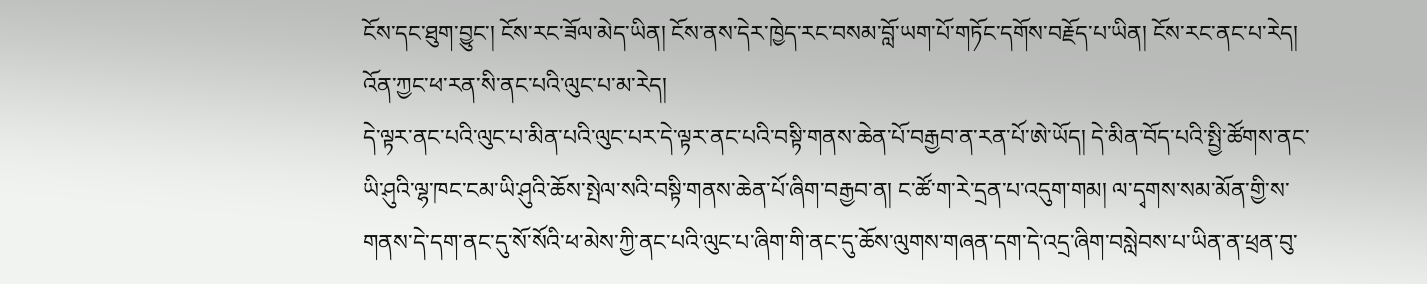ངོས་དང་ཐུག་བྱུང་། ངོས་རང་ཟོལ་མེད་ཡིན། ངོས་ནས་དེར་ཁྱེད་རང་བསམ་བློ་ཡག་པོ་གཏོང་དགོས་བརྗོད་པ་ཡིན། ངོས་རང་ནང་པ་རེད། འོན་ཀྱང་ཕ་རན་སི་ནང་པའི་ལུང་པ་མ་རེད།
དེ་ལྟར་ནང་པའི་ལུང་པ་མིན་པའི་ལུང་པར་དེ་ལྟར་ནང་པའི་བསྟི་གནས་ཆེན་པོ་བརྒྱབ་ན་རན་པོ་ཨེ་ཡོད། དེ་མིན་བོད་པའི་སྤྱི་ཚོགས་ནང་ཡི་ཤུའི་ལྷ་ཁང་ངམ་ཡི་ཤུའི་ཆོས་སྤེལ་སའི་བསྟི་གནས་ཆེན་པོ་ཞིག་བརྒྱབ་ན། ང་ཚོ་ག་རེ་དྲན་པ་འདུག་གམ། ལ་དྭགས་སམ་མོན་གྱི་ས་གནས་དེ་དག་ནང་དུ་སོ་སོའི་ཕ་མེས་ཀྱི་ནང་པའི་ལུང་པ་ཞིག་གི་ནང་དུ་ཆོས་ལུགས་གཞན་དག་དེ་འདྲ་ཞིག་བསླེབས་པ་ཡིན་ན་ཕྲན་བུ་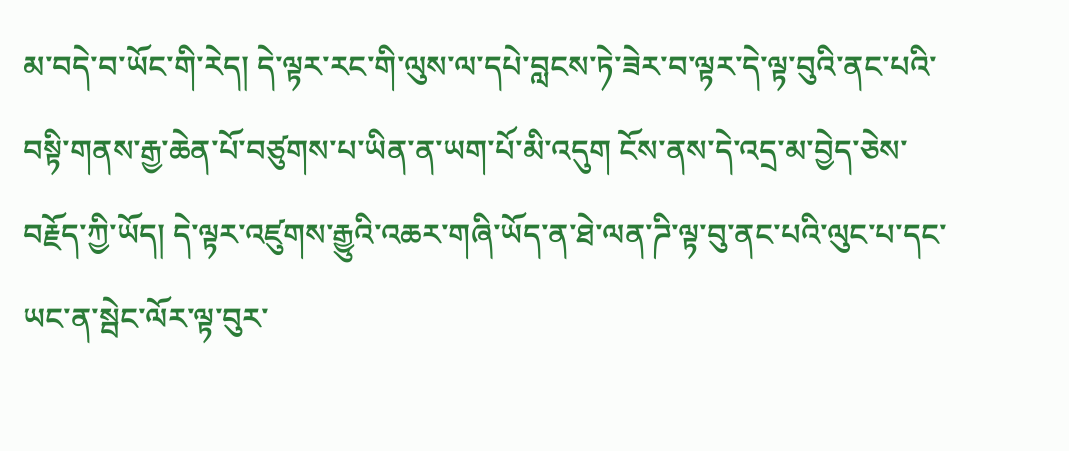མ་བདེ་བ་ཡོང་གི་རེད། དེ་ལྟར་རང་གི་ལུས་ལ་དཔེ་བླངས་ཏེ་ཟེར་བ་ལྟར་དེ་ལྟ་བུའི་ནང་པའི་བསྟི་གནས་རྒྱ་ཆེན་པོ་བཙུགས་པ་ཡིན་ན་ཡག་པོ་མི་འདུག ངོས་ནས་དེ་འདྲ་མ་བྱེད་ཅེས་བརྗོད་ཀྱི་ཡོད། དེ་ལྟར་འཛུགས་རྒྱུའི་འཆར་གཞི་ཡོད་ན་ཐེ་ལན་ཌི་ལྟ་བུ་ནང་པའི་ལུང་པ་དང་ཡང་ན་སྦེང་ལོར་ལྟ་བུར་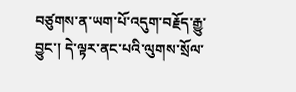བཙུགས་ན་ཡག་པོ་འདུག་བརྗོད་རྒྱུ་བྱུང་། དེ་ལྟར་ནང་པའི་ལུགས་སྲོལ་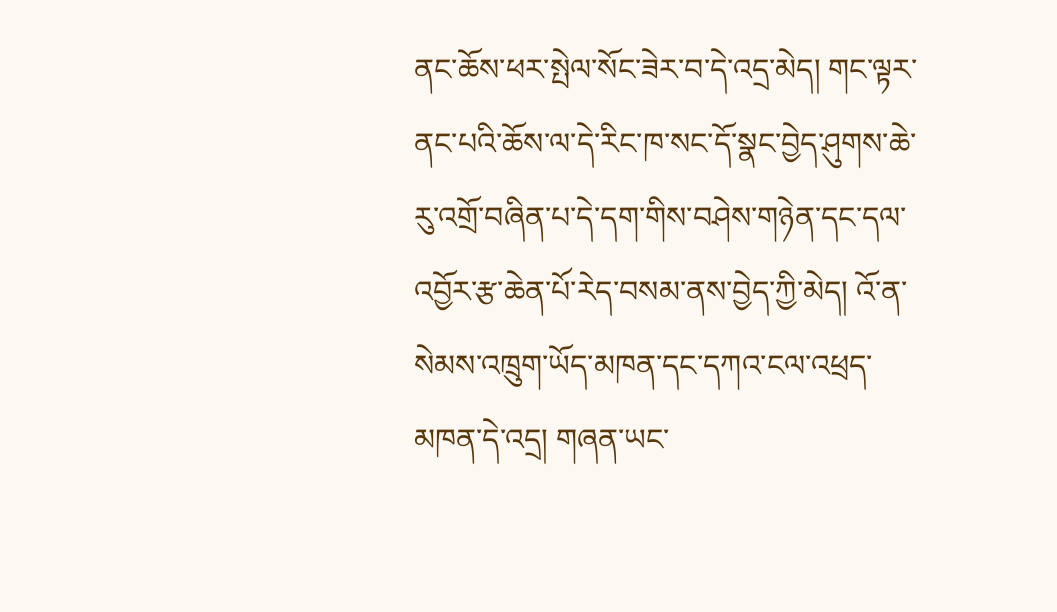ནང་ཆོས་ཕར་སྤེལ་སོང་ཟེར་བ་དེ་འདྲ་མེད། གང་ལྟར་ནང་པའི་ཆོས་ལ་དེ་རིང་ཁ་སང་དོ་སྣང་བྱེད་ཤུགས་ཆེ་རུ་འགྲོ་བཞིན་པ་དེ་དག་གིས་བཤེས་གཉེན་དང་དལ་འབྱོར་རྩ་ཆེན་པོ་རེད་བསམ་ནས་བྱེད་ཀྱི་མེད། འོ་ན་སེམས་འཁྲུག་ཡོད་མཁན་དང་དཀའ་ངལ་འཕྲད་མཁན་དེ་འདྲ། གཞན་ཡང་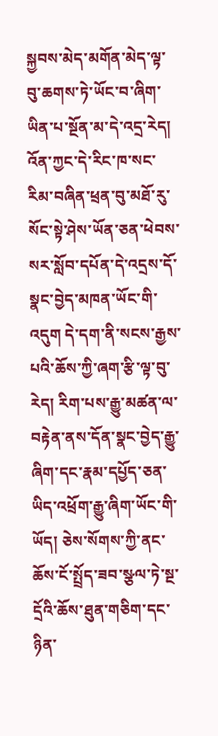སྐྱབས་མེད་མགོན་མེད་ལྟ་བུ་ཆགས་ཏེ་ཡོང་བ་ཞིག་ཡིན་པ་སྔོན་མ་དེ་འདྲ་རེད།
འོན་ཀྱང་དེ་རིང་ཁ་སང་རིམ་བཞིན་ཕྲན་བུ་མཐོ་རུ་སོང་སྟེ་ཤེས་ཡོན་ཅན་ཕེབས་སར་སློབ་དཔོན་དེ་འདྲས་དོ་སྣང་བྱེད་མཁན་ཡོང་གི་འདུག དེ་དག་ནི་སངས་རྒྱས་པའི་ཆོས་ཀྱི་ཞག་རྩི་ལྟ་བུ་རེད། རིག་པས་རྒྱུ་མཚན་ལ་བརྟེན་ནས་དོན་སྣང་བྱེད་རྒྱུ་ཞིག་དང་རྣམ་དཔྱོད་ཅན་ཡིད་འཕྲོག་རྒྱུ་ཞིག་ཡོང་གི་ཡོད། ཅེས་སོགས་ཀྱི་ནང་ཆོས་ངོ་སྤྲོད་ཟབ་སྩལ་ཏེ་སྔ་དྲོའི་ཆོས་ཐུན་གཅིག་དང་ཉིན་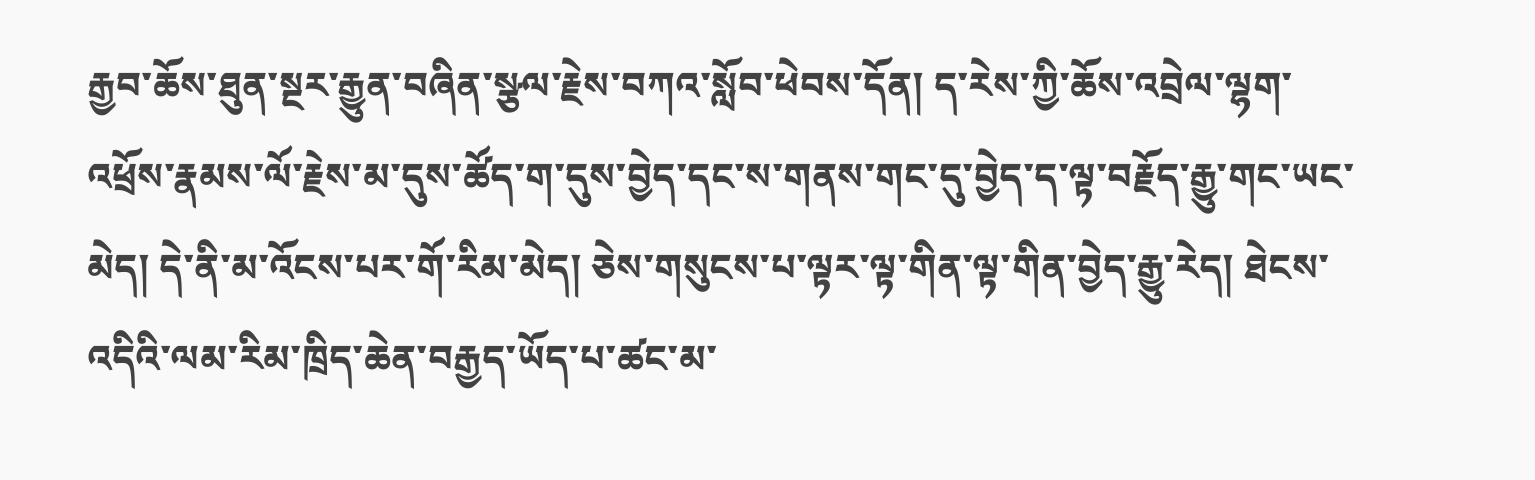རྒྱབ་ཆོས་ཐུན་སྔར་རྒྱུན་བཞིན་སྩལ་རྗེས་བཀའ་སློབ་ཕེབས་དོན། ད་རེས་ཀྱི་ཆོས་འབྲེལ་ལྷག་འཕྲོས་རྣམས་ལོ་རྗེས་མ་དུས་ཚོད་ག་དུས་བྱེད་དང་ས་གནས་གང་དུ་བྱེད་ད་ལྟ་བརྗོད་རྒྱུ་གང་ཡང་མེད། དེ་ནི་མ་འོངས་པར་གོ་རིམ་མེད། ཅེས་གསུངས་པ་ལྟར་ལྟ་གིན་ལྟ་གིན་བྱེད་རྒྱུ་རེད། ཐེངས་འདིའི་ལམ་རིམ་ཁྲིད་ཆེན་བརྒྱད་ཡོད་པ་ཚང་མ་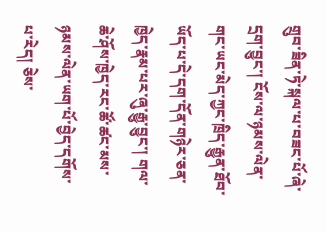གྲུབ་ཟིན་ཏེ་སྐལ་པ་བཟང་པོ་ཞེ་དྲག་བྱུང་། ངོས་ལ་ཉམས་ལེན་གང་ཡང་མེད་ཀྱང་ཁྲིད་རྒྱུན་ཐོབ་ཡོད་པ་དེ་དག་དོན་གཉེར་ཅན་ཁྱེད་རྣམ་པར་ཞུ་རྒྱུ་བྱུང་། གལ་ཆེ་ཤོས་ཁྱེད་རང་ཚོ་ཚང་མས་ཉམས་ལེན་ཡག་པོ་བྱེད་དགོས་པ་རེད། ཅེས་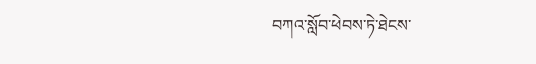བཀའ་སློབ་ཕེབས་ཏེ་ཐེངས་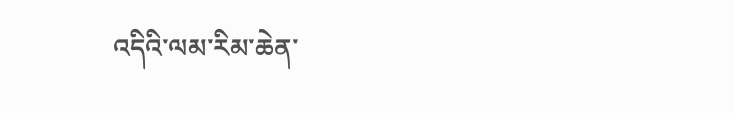འདིའི་ལམ་རིམ་ཆེན་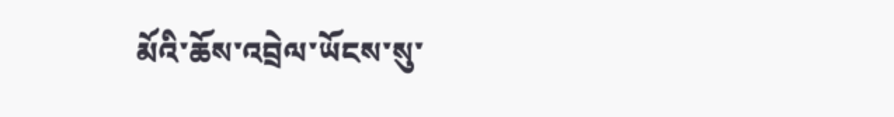མོའི་ཆོས་འབྲེལ་ཡོངས་སུ་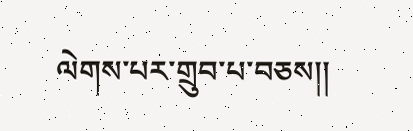ལེགས་པར་གྲུབ་པ་བཅས།།